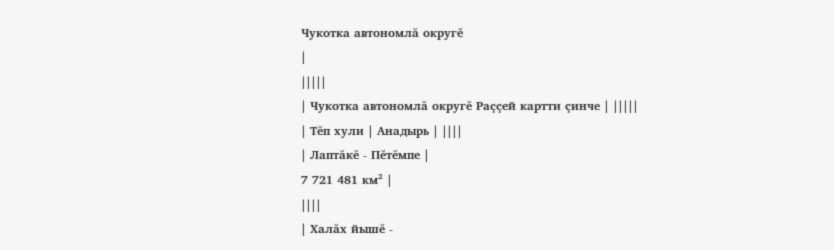Чукотка автономлă округĕ
|
|||||
| Чукотка автономлă округĕ Раççей картти çинче | |||||
| Тĕп хули | Анадырь | ||||
| Лаптăкĕ - Пĕтĕмпе |
7 721 481 км² |
||||
| Халăх йышĕ -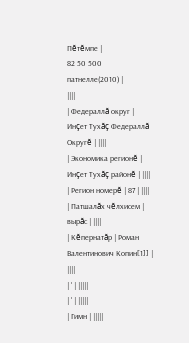Пĕтĕмпе |
82 50 500 патнелле(2010) |
||||
| Федераллă округ | Инçет Тухăç Федераллă Округĕ | ||||
| Экономика регионĕ | Инçет Тухăç районĕ | ||||
| Регион номерĕ | 87 | ||||
| Патшалăх чĕлхисем | вырăс | ||||
| Кĕпернатăр | Роман Валентинович Копин[1]] | ||||
| ' | |||||
| ' | |||||
| Гимн | |||||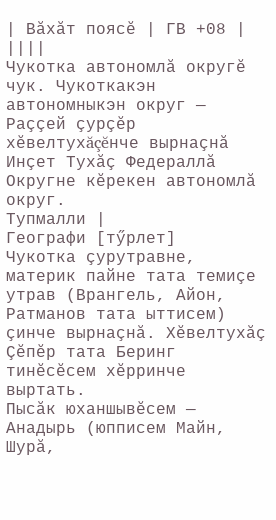| Вăхăт поясĕ | ГВ +08 | ||||
Чукотка автономлă округĕ чук. Чукоткакэн автономныкэн округ — Раççей çурçĕр хĕвелтухăçĕнче вырнаçнă Инçет Тухăç Федераллă Округне кĕрекен автономлă округ.
Тупмалли |
Географи [тӳрлет]
Чукотка çурутравне, материк пайне тата темиçе утрав (Врангель, Айон, Ратманов тата ыттисем) çинче вырнаçнă. Хĕвелтухăç Çĕпĕр тата Беринг тинĕсĕсем хĕрринче выртать.
Пысăк юханшывĕсем — Анадырь (юпписем Майн, Шурă,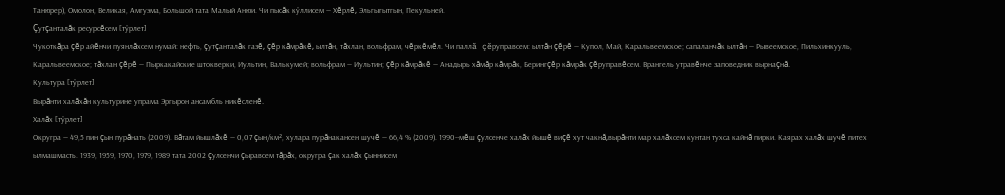Танюрер), Омолон, Великая, Амгуэма, Большой тата Малый Анюи. Чи пысăк кӳллисем — Хĕрлĕ, Эльгыгытгын, Пекульней.
Çутçанталăк ресурсĕсем [тӳрлет]
Чукоткăра çĕр айĕнчи пуянлăхсем нумай: нефть, çутçанталăк газĕ, çĕр кăмрăкĕ, ылтăн, тăхлан, вольфрам, чĕркĕмĕл. Чи паллă çĕруправсем: ылтăн çĕрĕ — Купол, Май, Каральвеемское; сапаланчăк ылтăн — Рывеемское, Пильхинкууль, Каральвеемское; тăхлан çĕрĕ — Пыркакайские штокверки, Иультин, Валькумей; вольфрам — Иультин; çĕр кăмрăкĕ — Анадырь хăмăр кăмрăк, Берингçĕр кăмрăк çĕруправĕсем. Врангель утравĕнче заповедник вырнаçнă.
Культура [тӳрлет]
Вырăнти халăхăн культурине упрама Эргырон ансамбль никĕсленĕ.
Халăх [тӳрлет]
Округра — 49,5 пин çын пурăнать (2009). Вăтам йышлăхĕ — 0,07 çын/км², хулара пурăнакансен шучĕ — 66,4 % (2009). 1990--мĕш çулсенче халăх йышĕ виçĕ хут чакнă,вырăнти мар халăхсем кунтан тухса кайнă пирки. Каярах халăх шучĕ питех ылмашмасть. 1939, 1959, 1970, 1979, 1989 тата 2002 çулсенчи çыравсем тăрăх, округра çак халăх çыннисем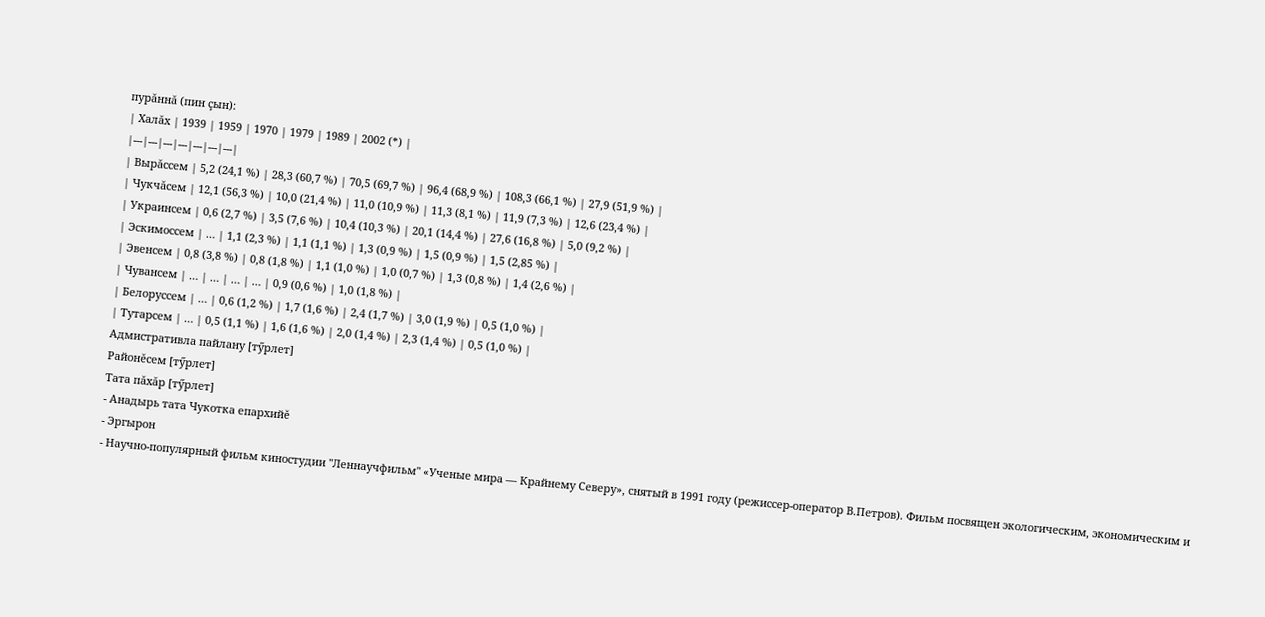пурăннă (пин çын):
| Халăх | 1939 | 1959 | 1970 | 1979 | 1989 | 2002 (*) |
|---|---|---|---|---|---|---|
| Вырăссем | 5,2 (24,1 %) | 28,3 (60,7 %) | 70,5 (69,7 %) | 96,4 (68,9 %) | 108,3 (66,1 %) | 27,9 (51,9 %) |
| Чукчăсем | 12,1 (56,3 %) | 10,0 (21,4 %) | 11,0 (10,9 %) | 11,3 (8,1 %) | 11,9 (7,3 %) | 12,6 (23,4 %) |
| Украинсем | 0,6 (2,7 %) | 3,5 (7,6 %) | 10,4 (10,3 %) | 20,1 (14,4 %) | 27,6 (16,8 %) | 5,0 (9,2 %) |
| Эскимоссем | … | 1,1 (2,3 %) | 1,1 (1,1 %) | 1,3 (0,9 %) | 1,5 (0,9 %) | 1,5 (2,85 %) |
| Эвенсем | 0,8 (3,8 %) | 0,8 (1,8 %) | 1,1 (1,0 %) | 1,0 (0,7 %) | 1,3 (0,8 %) | 1,4 (2,6 %) |
| Чувансем | … | … | … | … | 0,9 (0,6 %) | 1,0 (1,8 %) |
| Белоруссем | … | 0,6 (1,2 %) | 1,7 (1,6 %) | 2,4 (1,7 %) | 3,0 (1,9 %) | 0,5 (1,0 %) |
| Тутарсем | … | 0,5 (1,1 %) | 1,6 (1,6 %) | 2,0 (1,4 %) | 2,3 (1,4 %) | 0,5 (1,0 %) |
Адмистративла пайлану [тӳрлет]
Районĕсем [тӳрлет]
Тата пăхăр [тӳрлет]
- Анадырь тата Чукотка епархийĕ
- Эргырон
- Научно-популярный фильм киностудии "Леннаучфильм" «Ученые мира — Крайнему Северу», снятый в 1991 году (режиссер-оператор В.Петров). Фильм посвящен экологическим, экономическим и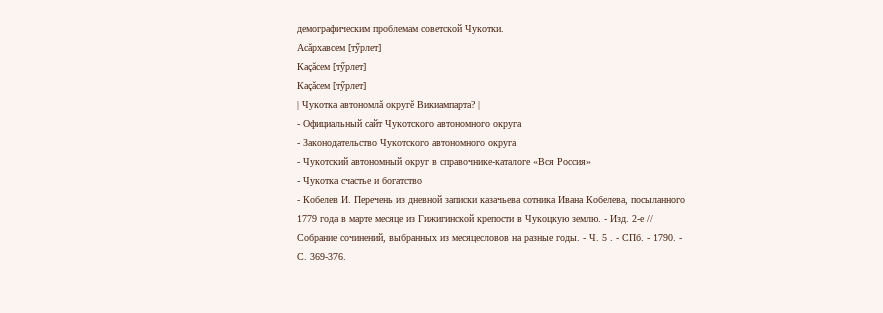демографическим проблемам советской Чукотки.
Асăрхавсем [тӳрлет]
Каçăсем [тӳрлет]
Каçăсем [тӳрлет]
| Чукотка автономлă округĕ Викиампарта? |
- Официальный сайт Чукотского автономного округа
- Законодательство Чукотского автономного округа
- Чукотский автономный округ в справочнике-каталоге «Вся Россия»
- Чукотка счастье и богатство
- Кобелев И. Перечень из дневной записки казачьева сотника Ивана Кобелева, посыланного 1779 года в марте месяце из Гижигинской крепости в Чукоцкую землю. - Изд. 2-е // Собрание сочинений, выбранных из месяцесловов на разные годы. - Ч. 5 . - СПб. - 1790. - С. 369-376.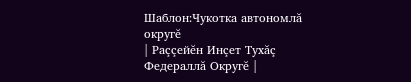Шаблон:Чукотка автономлă округĕ
| Раççейĕн Инçет Тухăç Федераллă Округĕ |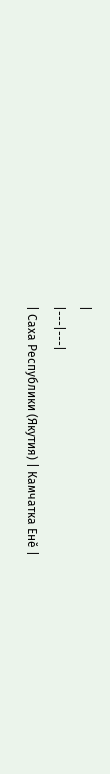|
|---|---|
| Саха Республики (Якутия) | Камчатка Енĕ |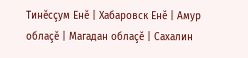Тинĕсçум Енĕ | Хабаровск Енĕ | Амур облаçĕ | Магадан облаçĕ | Сахалин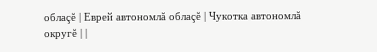облаçĕ | Еврей автономлă облаçĕ | Чукотка автономлă округĕ | |